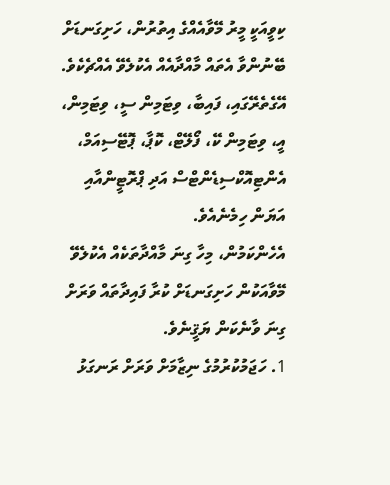ކިވީއަކީ މީރު މޭވާއެއްގެ އިތުރުން، ހަށިގަނޑަށް ބޭނުންވާ އެތައް މާއްދާއެއް އެކުލެވޭ އެއްޗެކެވެ. އޭގެތެރޭގައި، ފައިބާ، ވިޓަމިން ސީ، ވިޓަމިން، އީ، ވިޓަމިން ކޭ، ފޯލޭޓް، ކޮޕާ، ޕޮޓޭސިއަމް، އެންޓިއޮކްސިޑެންޓްސް އަދި ޕްރޮޓީންއާއި އަޔަން ހިމެނެއެވެ.
އެހެންކަމުން، މިހާ ގިނަ މާއްދާތަކެއް އެކުލެވޭ މޭވާއަކުން ހަށިގަނޑަށް ކުރާ ފައިދާތައް ވަރަށް ގިނަ ވާނެކަން ޔަޤީނެވެ.
1. ހަޖަމުކުރުމުގެ ނިޒާމަށް ވަރަށް ރަނގަޅު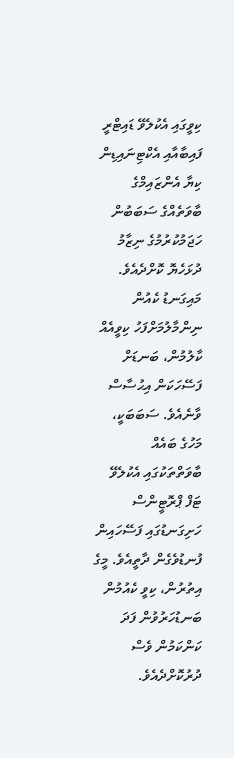ކިވީގައި އެކުލެވޭ ޑައިޓްރީ ފައިބާއާއި އެކްޓިނައިޑިން ކިޔާ އެންޒައިމްގެ ބާވަތެއްގެ ސަބަބުން ހަޖަމުކުރުމުގެ ނިޒާމު ދުޅަހެޔޮ ކޮށްދެއެވެ. މައިގަނޑު ކެއުން ނިންމާލުމަށްފަހު ކިވީއެއް ކާލުމުން، ބަނޑަށް ފަސޭހަކަން އިޙުސާސް ވާނެއެވެ. ސަބަބަކީ، މަހުގެ ބައެއް ބާވަތްތަކުގައި އެކުލެވޭ ޓަފް ޕްރޮޓީންސް ހަށިގަނޑުގައި ފަސޭހައިން ފުނޑުވެގެން ދާތީއެވެ. މީގެ އިތުރުން، ކިވީ ކެއުމުން ބަނޑުހަރުވުން ފަދަ ކަންކަމުން ވެސް ދުރުކޮށްދެއެވެ.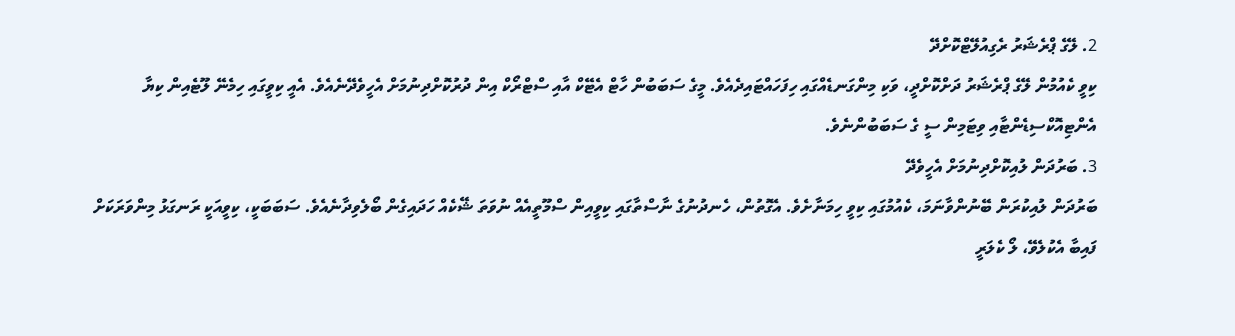2. ލޭގެ ޕްރެޝަރު ރެގިއުލޭޓްކޮށްދޭ
ކިވީ ކެއުމުން ލޭގެ ޕްރެޝަރު ދަށްކޮށްދީ، ވަކި މިންގަނޑެއްގައި ހިފަހައްޓައިދެއެވެ. މީގެ ސަބަބުން ހާޓް އެޓޭކް އާއި ސްޓްރޯކް އިން ދުރުކޮށްދިނުމަށް އެހީވެދޭނެއެވެ. އެއީ ކިވީގައި ހިމެނޭ ލޫޓެއިން ކިޔާ އެންޓިއޮކްސިޑެންޓާއި ވިޓަމިން ސީ ގެ ސަބަބުންނެވެ.
3. ބަރުދަން ލުއިކޮށްދިނުމަށް އެހީވެދޭ
ބަރުދަން ލުއިކުރަން ބޭނުންވާނަމަ، ކެއުމުގައި ކިވީ ހިމަނާށެވެ. އެގޮތުން، ހެނދުނުގެ ނާސްތާގައި ކިވީއިން ސްމޫތީއެއް ނުވަތަ ޝޭކެއް ހަދައިގެން ބޯލެވިދާނެއެވެ. ސަބަބަކީ، ކިވީއަކީ ރަނގަޅު މިންވަރަކަށް ފައިބާ އެކުލެވޭ، ލޯ ކެލަރީ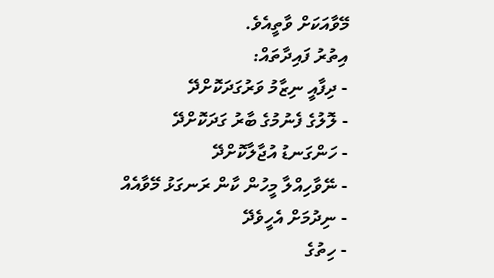މޭވާއަކަށް ވާތީއެވެ.
އިތުރު ފައިދާތައް:
- ދިފާއީ ނިޒާމު ވަރުގަދަކޮށްދޭ
- ލޮލުގެ ފެނުމުގެ ބާރު ގަދަކޮށްދޭ
- ހަންގަނޑު އުޖާލާކޮށްދޭ
- ނޭވާހިއްލާ މީހުން ކާން ރަނގަޅު މޭވާއެއް
- ނިދުމަށް އެހީވެދޭ
- ހިތުގެ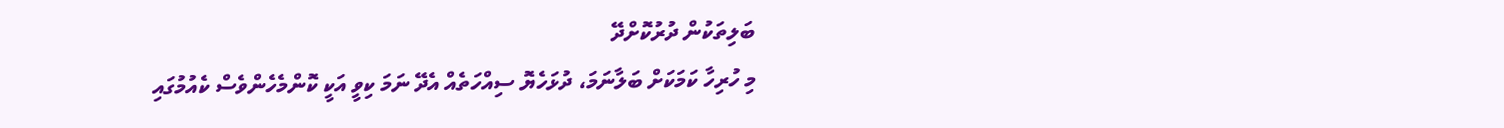ބަލިތަކުން ދުރުކޮށްދޭ
މި ހުރިހާ ކަމަކަށް ބަލާނަމަ، ދުޅަހެޔޮ ސިއްހަތެއް އެދޭ ނަމަ ކިވީ އަކީ ކޮންމެހެންވެސް ކެއުމުގައި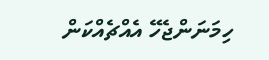ހިމަނަންޖެހޭ އެއްޗެއްކަން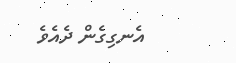އެނގިގެން ދެއެވެ